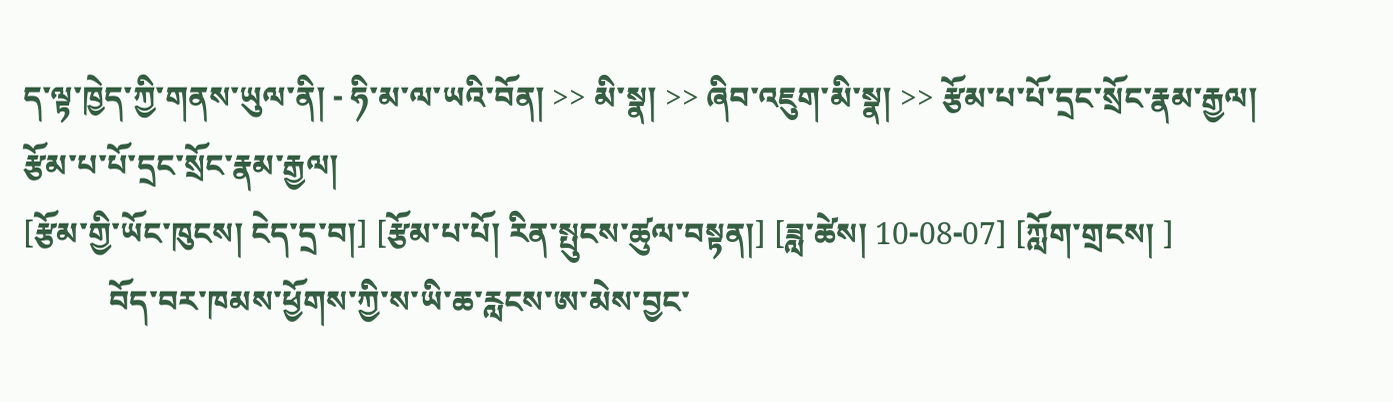ད་ལྟ་ཁྱེད་ཀྱི་གནས་ཡུལ་ནི། - ཧི་མ་ལ་ཡའི་བོན། >> མི་སྣ། >> ཞིབ་འཇུག་མི་སྣ། >> རྩོམ་པ་པོ་དྲང་སྲོང་རྣམ་རྒྱལ།
རྩོམ་པ་པོ་དྲང་སྲོང་རྣམ་རྒྱལ།
[རྩོམ་གྱི་ཡོང་ཁུངས། ངེད་དྲ་བ།] [རྩོམ་པ་པོ། རིན་སྤུངས་ཚུལ་བསྟན།] [ཟླ་ཚེས། 10-08-07] [ཀློག་གྲངས། ]
           བོད་བར་ཁམས་ཕྱོགས་ཀྱི་ས་ཡི་ཆ་རླངས་ཨ་མེས་བྱང་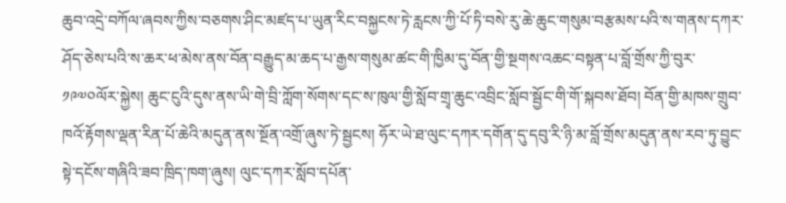ཆུབ་འདྲེ་བཀོལ་ཞབས་ཀྱིས་བཅགས་ཤིང་མཛད་པ་ཡུན་རིང་བསྐྱངས་ཏེ་རླངས་ཀྱི་པོ་ཏི་བསེ་རུ་ཆེ་ཆུང་གསུམ་བརྩམས་པའི་ས་གནས་དཀར་ཤོད་ཅེས་པའི་ས་ཆར་ཕ་མེས་ནས་བོན་བརྒྱུད་མ་ཆད་པ་རྒྱས་གསུམ་ཚང་གི་ཁྱིམ་དུ་བོན་གྱི་སྔགས་འཆང་བསྟན་པ་བློ་གྲོས་ཀྱི་བུར་༡༩༧༠ལོར་སྐྱེས། ཆུང་ངུའི་དུས་ནས་ཡི་གེ་བྲི་ཀློག་སོགས་དང་ས་ཁུལ་གྱི་སློབ་གྲྭ་ཆུང་འབྲིང་སློབ་སྦྱོང་གི་གོ་སྐབས་ཐོབ། བོན་གྱི་མཁས་གྲུབ་ཁའོ་རྟོགས་ལྡན་རིན་པོ་ཆེའི་མདུན་ནས་སྔོན་འགྲོ་ཞུས་ཏེ་སྦྱངས། ཧོར་ཡེ་ཐ་ལུང་དཀར་དགོན་དུ་དབུ་རི་ཉི་མ་བློ་གྲོས་མདུན་ནས་རབ་ཏུ་བྱུང་སྟེ་དངོས་གཞིའི་ཟབ་ཁྲིད་ཁག་ཞུས། ལུང་དཀར་སློབ་དཔོན་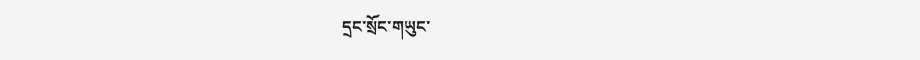དྲང་སྲོང་གཡུང་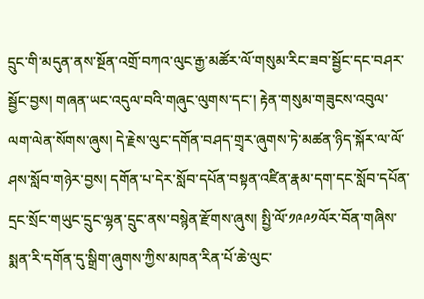དྲུང་གི་མདུན་ནས་སྔོན་འགྲོ་བཀའ་ལུང་རྒྱ་མཚོར་ལོ་གསུམ་རིང་ཟབ་སྦྱོང་དང་བཤར་སྦྱོང་བྱས། གཞན་ཡང་འདུལ་བའི་གཞུང་ལུགས་དང་། རྟེན་གསུམ་གཟུངས་འབུལ་ལག་ལེན་སོགས་ཞུས། དེ་རྗེས་ལུང་དགོན་བཤད་གྲྭར་ཞུགས་ཏེ་མཚན་ཉིད་སྐོར་ལ་ལོ་ཤས་སློབ་གཉེར་བྱས། དགོན་པ་དེར་སློབ་དཔོན་བསྟན་འཛིན་རྣམ་དག་དང་སློབ་དཔོན་དྲང་སྲོང་གཡུང་དྲུང་ལྷན་དྲུང་ནས་བསྙེན་རྫོགས་ཞུས། སྤྱི་ལོ་༡༩༩༡ལོར་བོན་གཞིས་སྨན་རི་དགོན་དུ་སྒྲིག་ཞུགས་ཀྱིས་མཁན་རིན་པོ་ཆེ་ལུང་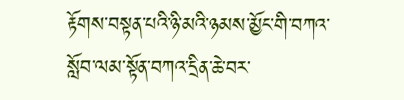རྟོགས་བསྟན་པའི་ཉི་མའི་ཉམས་མྱོང་གི་བཀའ་སློབ་ལམ་སྟོན་བཀའ་དྲིན་ཆེ་བར་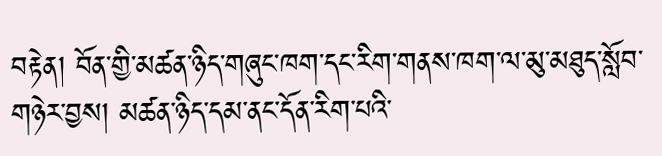བརྟེན། བོན་གྱི་མཚན་ཉིད་གཞུང་ཁག་དང་རིག་གནས་ཁག་ལ་མུ་མཐུད་སློབ་གཉེར་བྱས། མཚན་ཉིད་དམ་ནང་དོན་རིག་པའི་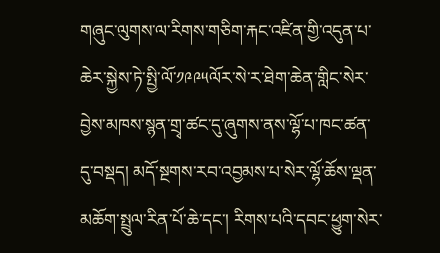གཞུང་ལུགས་ལ་རིགས་གཅིག་རྐང་འཛིན་གྱི་འདུན་པ་ཆེར་སྐྱེས་ཏེ་སྤྱི་ལོ་༡༩༩༥ལོར་སེ་ར་ཐེག་ཆེན་གླིང་སེར་བྱེས་མཁས་སྙན་གྲྭ་ཚང་དུ་ཞུགས་ནས་ལྷོ་པ་ཁང་ཚན་དུ་བསྡད། མདོ་སྔགས་རབ་འབྱམས་པ་སེར་ལྷོ་ཆོས་ལྡན་མཆོག་སྤྲུལ་རིན་པོ་ཆེ་དང་། རིགས་པའི་དབང་ཕྱུག་སེར་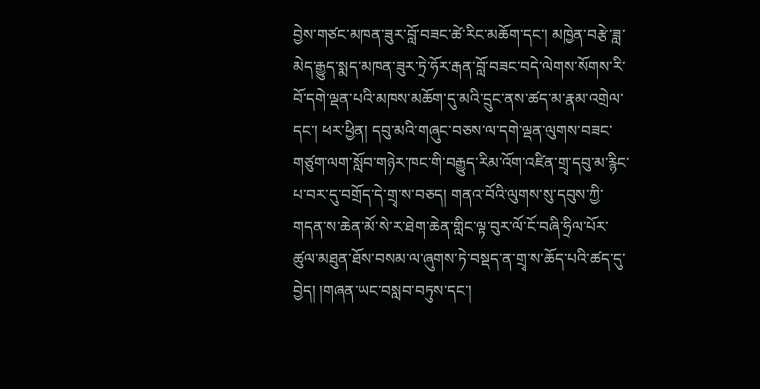བྱེས་གཙང་མཁན་ཟུར་བློ་བཟང་ཚེ་རིང་མཆོག་དང་། མཁྱེན་བརྩེ་ཟླ་མེད་རྒྱུད་སྨད་མཁན་ཟུར་ཏྲེ་ཧོར་རྒན་བློ་བཟང་བདེ་ལེགས་སོགས་རི་བོ་དགེ་ལྡན་པའི་མཁས་མཆོག་དུ་མའི་དྲུང་ནས་ཚད་མ་རྣམ་འགྲེལ་དང་། ཕར་ཕྱིན། དབུ་མའི་གཞུང་བཅས་ལ་དགེ་ལྡན་ལུགས་བཟང་གཙུག་ལག་སློབ་གཉེར་ཁང་གི་བརྒྱུད་རིམ་འོག་འཛིན་གྲྭ་དབུ་མ་རྙིང་པ་བར་དུ་བགྲོད་དེ་གྲྭ་ས་བཅད། གནའ་བོའི་ལུགས་སུ་དབུས་ཀྱི་གདན་ས་ཆེན་མོ་སེ་ར་ཐེག་ཆེན་གླིང་ལྟ་བུར་ལོ་ངོ་བཞི་ཧྲིལ་པོར་ཚུལ་མཐུན་ཐོས་བསམ་ལ་ཞུགས་ཏེ་བསྡད་ན་གྲྭ་ས་ཆོད་པའི་ཚད་དུ་བྱེད། །གཞན་ཡང་བསླབ་བཏུས་དང་།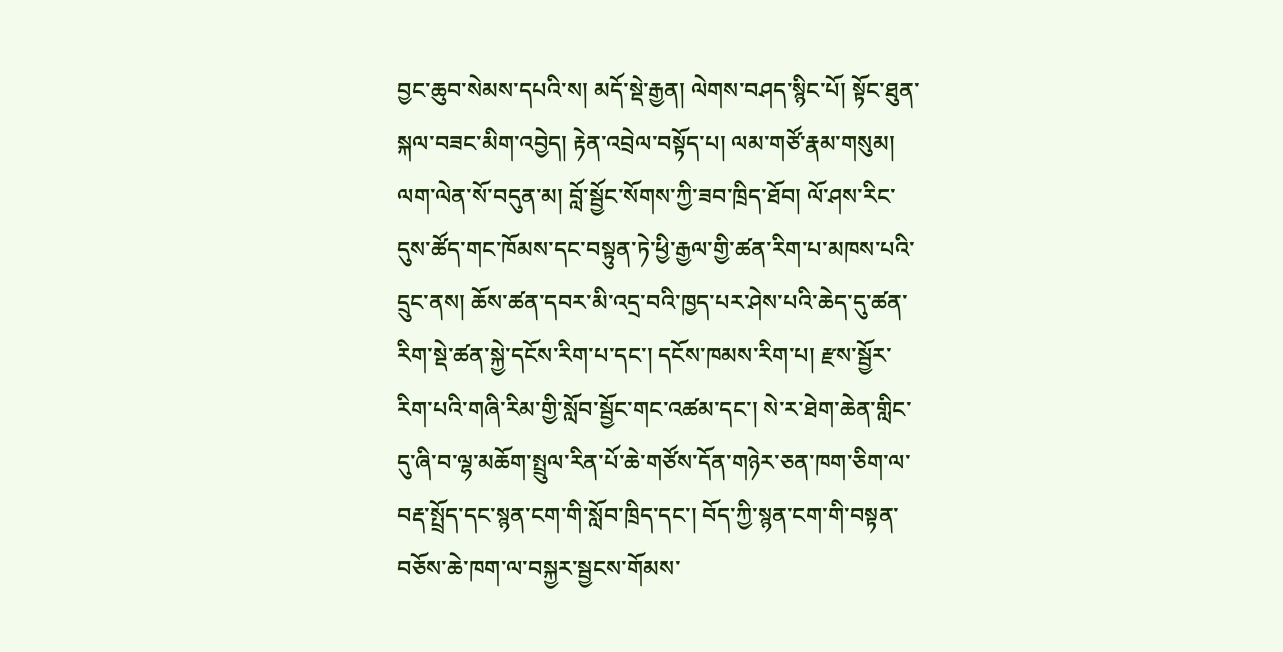བྱང་ཆུབ་སེམས་དཔའི་ས། མདོ་སྡེ་རྒྱན། ལེགས་བཤད་སྙིང་པོ། སྟོང་ཐུན་སྐལ་བཟང་མིག་འབྱེད། རྟེན་འབྲེལ་བསྟོད་པ། ལམ་གཙོ་རྣམ་གསུམ། ལག་ལེན་སོ་བདུན་མ། བློ་སྦྱོང་སོགས་ཀྱི་ཟབ་ཁྲིད་ཐོབ། ལོ་ཤས་རིང་དུས་ཚོད་གང་ཁོམས་དང་བསྟུན་ཏེ་ཕྱི་རྒྱལ་གྱི་ཚན་རིག་པ་མཁས་པའི་དྲུང་ནས། ཆོས་ཚན་དབར་མི་འདྲ་བའི་ཁྱད་པར་ཤེས་པའི་ཆེད་དུ་ཚན་རིག་སྡེ་ཚན་སྐྱེ་དངོས་རིག་པ་དང་། དངོས་ཁམས་རིག་པ། རྫས་སྦྱོར་རིག་པའི་གཞི་རིམ་གྱི་སློབ་སྦྱོང་གང་འཚམ་དང་། སེ་ར་ཐེག་ཆེན་གླིང་དུ་ཞི་བ་ལྷ་མཆོག་སྤྲུལ་རིན་པོ་ཆེ་གཙོས་དོན་གཉེར་ཅན་ཁག་ཅིག་ལ་བརྡ་སྤྲོད་དང་སྙན་ངག་གི་སློབ་ཁྲིད་དང་། བོད་ཀྱི་སྙན་ངག་གི་བསྟན་བཅོས་ཆེ་ཁག་ལ་བསྐྱར་སྦྱངས་གོམས་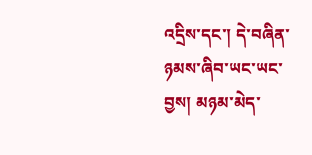འདྲིས་དང་། དེ་བཞིན་ཉམས་ཞིབ་ཡང་ཡང་བྱས། མཉམ་མེད་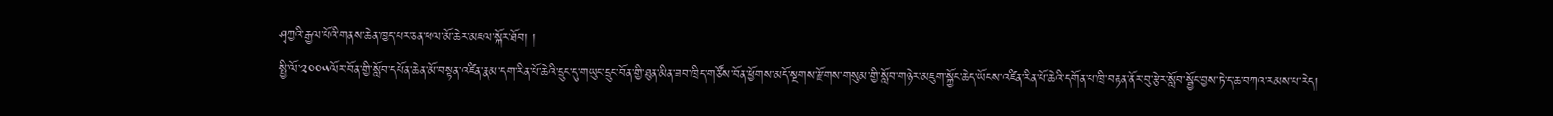ཤྭཀྱའི་རྒྱལ་པོའི་གནས་ཆེན་ཁྱད་པར་ཅན་ཕལ་མོ་ཆེར་མཇལ་སྐོར་ཐོབ། །
སྤྱི་ལོ་༢༠༠༥ལོར་བོན་གྱི་སློབ་དཔོན་ཆེན་མོ་བསྟན་འཛིན་རྣམ་དག་རིན་པོ་ཆེའི་དྲུང་དུ་གཡུང་དྲུང་བོན་གྱི་ཐུན་མིན་ཟབ་ཁྲིད་གཙོས་བོན་ཕྱོགས་མདོ་སྔགས་རྫོགས་གསུམ་གྱི་སློབ་གཉེར་མཇུག་སྐྱོང་ཆེད་ཡོངས་འཛིན་རིན་པོ་ཆེའི་དགོན་པ་ཁྲི་བརྟན་ནོར་བུ་རྩེར་སློབ་སྦྱོང་བྱས་ཏེ་ད་ཆ་བཀའ་རམས་པ་རེད།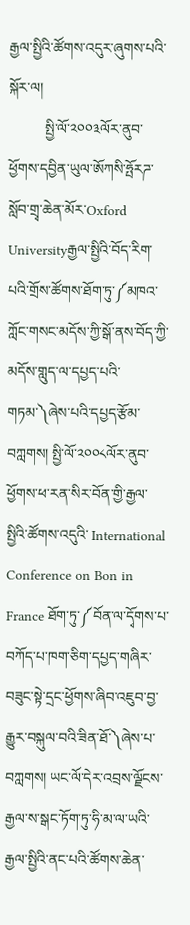རྒྱལ་སྤྱིའི་ཚོགས་འདུར་ཞུགས་པའི་སྐོར་ལ།
          སྤྱི་ལོ་༢༠༠༣ལོར་ནུབ་ཕྱོགས་དབྱིན་ཡུལ་ཨོཀསི་ཧྤོརཌ་སློབ་གྲྭ་ཆེན་མོར་Oxford Universityརྒྱལ་སྤྱིའི་བོད་རིག་པའི་གྲོས་ཚོགས་ཐོག་ཏུ་༼མཁའ་ཀློང་གསང་མདོས་ཀྱི་སྒོ་ནས་བོད་ཀྱི་མདོས་གླུད་ལ་དཔྱད་པའི་གཏམ་༽ཞེས་པའི་དཔྱད་རྩོམ་བཀླགས། སྤྱི་ལོ་༢༠༠༨ལོར་ནུབ་ཕྱོགས་ཕ་རན་སིར་བོན་གྱི་རྒྱལ་སྤྱིའི་ཚོགས་འདུའི་ International Conference on Bon in France ཐོག་ཏུ་༼བོན་ལ་དྭོགས་པ་བཀོད་པ་ཁག་ཅིག་དཔྱད་གཞིར་བཟུང་སྟེ་དྲང་ཕྱོགས་ཞིབ་འཇུབ་བྱ་རྒྱུར་བསྐུལ་བའི་ཟིན་ཐོ་༽ཞེས་པ་བཀླགས། ཡང་ལོ་དེར་འབྲས་ལྗོངས་རྒྱལ་ས་སྒང་ཏོག་ཏུ་ཧི་མ་ལ་ཡའི་རྒྱལ་སྤྱིའི་ནང་པའི་ཚོགས་ཆེན་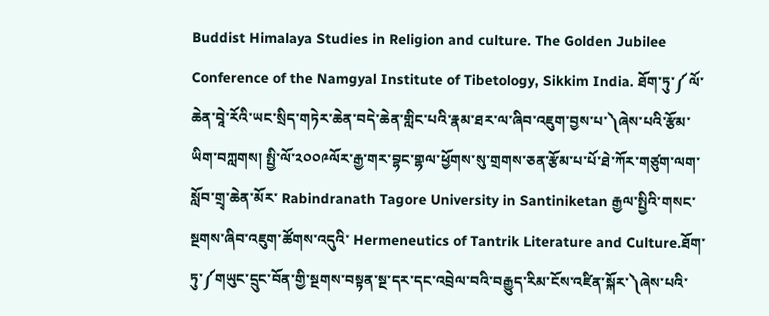Buddist Himalaya Studies in Religion and culture. The Golden Jubilee Conference of the Namgyal Institute of Tibetology, Sikkim India. ཐོག་ཏུ་༼ལོ་ཆེན་བཱེ་རོའི་ཡང་སྲིད་གཏེར་ཆེན་བདེ་ཆེན་གླིང་པའི་རྣམ་ཐར་ལ་ཞིབ་འཇུག་བྱས་པ་༽ཞེས་པའི་རྩོམ་ཡིག་བཀླགས། སྤྱི་ལོ་༢༠༠༩ལོར་རྒྱ་གར་བྷང་གྷལ་ཕྱོགས་སུ་གྲགས་ཅན་རྩོམ་པ་པོ་ཐེ་ཀོར་གཙུག་ལག་སློབ་གྲྭ་ཆེན་མོར་ Rabindranath Tagore University in Santiniketan རྒྱལ་སྤྱིའི་གསང་སྔགས་ཞིབ་འཇུག་ཚོགས་འདུའི་ Hermeneutics of Tantrik Literature and Culture.ཐོག་ཏུ་༼གཡུང་དྲུང་བོན་གྱི་སྔགས་བསྟན་སྔ་དར་དང་འབྲེལ་བའི་བརྒྱུད་རིམ་ངོས་འཛིན་སྐོར་༽ཞེས་པའི་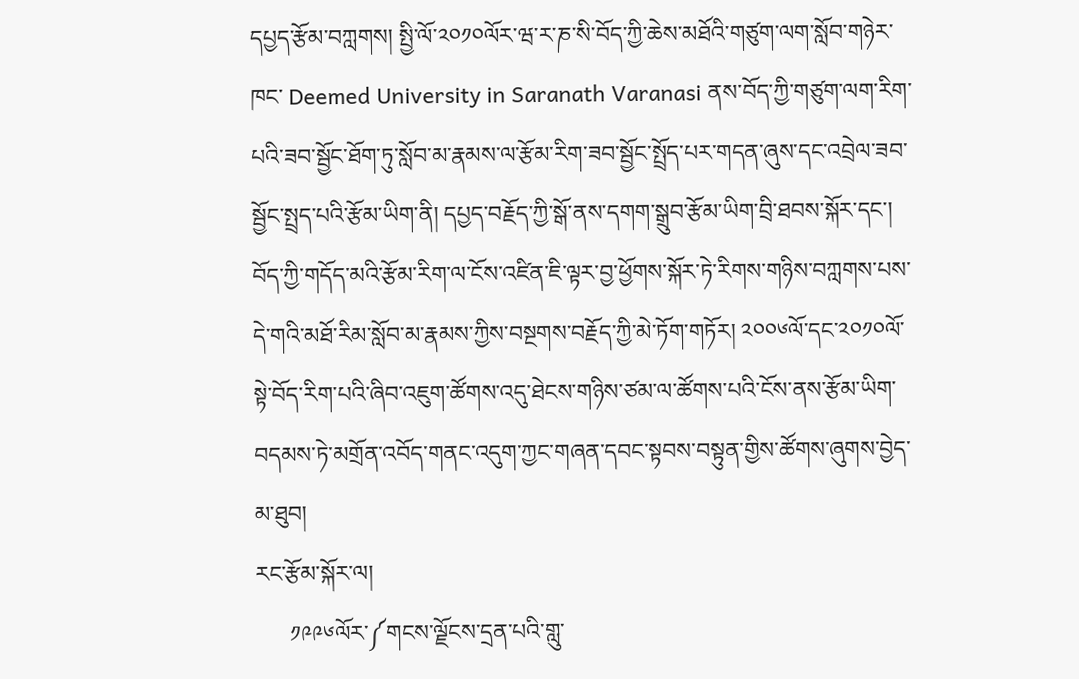དཔྱད་རྩོམ་བཀླགས། སྤྱི་ལོ་༢༠༡༠ལོར་ཝ་ར་ཎ་སི་བོད་ཀྱི་ཆེས་མཐོའི་གཙུག་ལག་སློབ་གཉེར་ཁང་ Deemed University in Saranath Varanasi ནས་བོད་ཀྱི་གཙུག་ལག་རིག་པའི་ཟབ་སྦྱོང་ཐོག་ཏུ་སློབ་མ་རྣམས་ལ་རྩོམ་རིག་ཟབ་སྦྱོང་སྤྲོད་པར་གདན་ཞུས་དང་འབྲེལ་ཟབ་སྦྱོང་སྤྲད་པའི་རྩོམ་ཡིག་ནི། དཔྱད་བརྗོད་ཀྱི་སྒོ་ནས་དགག་སྒྲུབ་རྩོམ་ཡིག་བྲི་ཐབས་སྐོར་དང་། བོད་ཀྱི་གདོད་མའི་རྩོམ་རིག་ལ་ངོས་འཛིན་ཇི་ལྟར་བྱ་ཕྱོགས་སྐོར་ཏེ་རིགས་གཉིས་བཀླགས་པས་དེ་གའི་མཐོ་རིམ་སློབ་མ་རྣམས་ཀྱིས་བསྔགས་བརྗོད་ཀྱི་མེ་ཏོག་གཏོར། ༢༠༠༦ལོ་དང་༢༠༡༠ལོ་སྟེ་བོད་རིག་པའི་ཞིབ་འཇུག་ཚོགས་འདུ་ཐེངས་གཉིས་ཙམ་ལ་ཚོགས་པའི་ངོས་ནས་རྩོམ་ཡིག་བདམས་ཏེ་མགྲོན་འབོད་གནང་འདུག་ཀྱང་གཞན་དབང་སྟབས་བསྟུན་གྱིས་ཚོགས་ཞུགས་བྱེད་མ་ཐུབ།
རང་རྩོམ་སྐོར་ལ།
      ༡༩༩༦ལོར་༼གངས་ལྗོངས་དྲན་པའི་གླུ་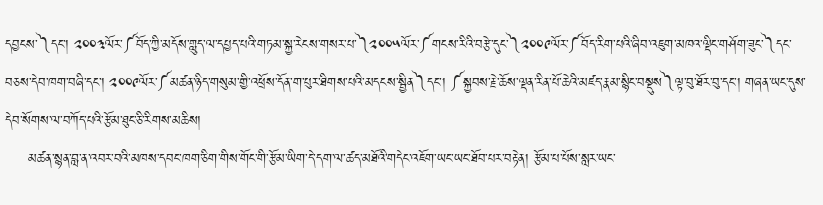དབྱངས་༽དང་། ༢༠༠༣ལོར་༼བོད་ཀྱི་མདོས་གླུད་ལ་དཔྱད་པའི་གཏམ་སྐྱ་རེངས་གསར་པ་༽༢༠༠༥ལོར་༼གངས་རིའི་བརྩེ་དུང་༽༢༠༠༩ལོར་༼བོད་རིག་པའི་ཞིབ་འཇུག་མཁའ་ལྡིང་གཤོག་ཟུང་༽དང་བཅས་དེབ་ཁག་བཞི་དང་། ༢༠༠༩ལོར་༼མཚན་ཉིད་གསུམ་གྱི་འཕྲོས་དོན་ག་པུར་ཐིགས་པའི་མདངས་སྦྱིན༽དང་། ༼སྐྱབས་རྗེ་ཆོས་ལྡན་རིན་པོ་ཆེའི་མཛད་རྣམ་སྙིང་བསྡུས༽ལྟ་བུ་ཐོར་བུ་དང་། གཞན་ཡང་དུས་དེབ་སོགས་ལ་བཀོད་པའི་རྩོམ་ཐུང་ཅི་རིགས་མཆིས།
     མཚན་སྙན་བླ་ན་འབར་བའི་མཁས་དབང་ཁག་ཅིག་གིས་གོང་གི་རྩོམ་ཡིག་དེ་དག་ལ་ཚད་མཐོའི་གདེང་འཇོག་ཡང་ཡང་ཐོབ་པར་བརྟེན། རྩོམ་པ་པོས་སླར་ཡང་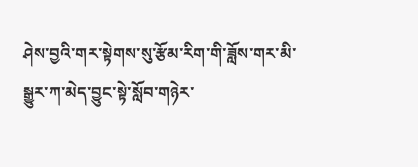ཤེས་བྱའི་གར་སྟེགས་སུ་རྩོམ་རིག་གི་ཟློས་གར་མི་སྒྱུར་ཀ་མེད་བྱུང་སྟེ་སློབ་གཉེར་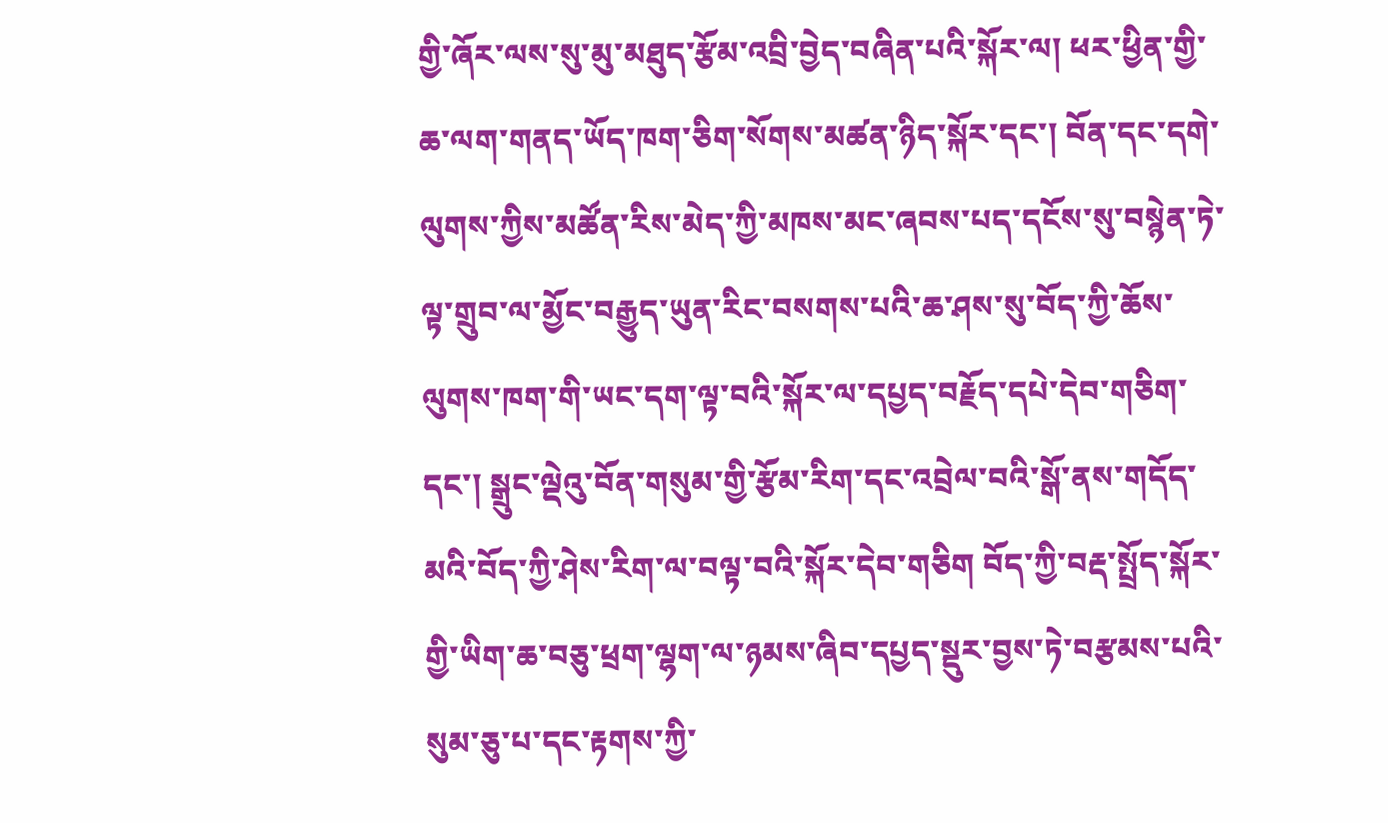གྱི་ཞོར་ལས་སུ་མུ་མཐུད་རྩོམ་འབྲི་བྱེད་བཞིན་པའི་སྐོར་ལ། ཕར་ཕྱིན་གྱི་ཆ་ལག་གནད་ཡོད་ཁག་ཅིག་སོགས་མཚན་ཉིད་སྐོར་དང་། བོན་དང་དགེ་ལུགས་ཀྱིས་མཚོན་རིས་མེད་ཀྱི་མཁས་མང་ཞབས་པད་དངོས་སུ་བསྙེན་ཏེ་ལྟ་གྲུབ་ལ་མྱོང་བརྒྱུད་ཡུན་རིང་བསགས་པའི་ཆ་ཤས་སུ་བོད་ཀྱི་ཆོས་ལུགས་ཁག་གི་ཡང་དག་ལྟ་བའི་སྐོར་ལ་དཔྱད་བརྗོད་དཔེ་དེབ་གཅིག་དང་། སྒྲུང་ལྡེའུ་བོན་གསུམ་གྱི་རྩོམ་རིག་དང་འབྲེལ་བའི་སྒོ་ནས་གདོད་མའི་བོད་ཀྱི་ཤེས་རིག་ལ་བལྟ་བའི་སྐོར་དེབ་གཅིག བོད་ཀྱི་བརྡ་སྤྲོད་སྐོར་གྱི་ཡིག་ཆ་བཅུ་ཕྲག་ལྷག་ལ་ཉམས་ཞིབ་དཔྱད་སྡུར་བྱས་ཏེ་བརྩམས་པའི་སུམ་ཅུ་པ་དང་རྟགས་ཀྱི་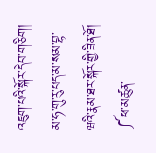འཇུག་པའི་སྐོར་དེབ་གཅིག། མ་ཧ་གུ་རུ་པད་མ་སམ་བྷ་ཝའི་རྣམ་ཐར་སྐོར་གྱི་ཟིན་ཐོ། ༼ཕ་མཚུན་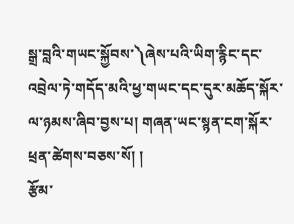སྒྲ་བླའི་གཡང་སྐྱོབས་༽ཞེས་པའི་ཡིག་རྙིང་དང་འབྲེལ་ཏེ་གདོད་མའི་ཕྱ་གཡང་དང་དུར་མཆོད་སྐོར་ལ་ཉམས་ཞིབ་བྱས་པ། གཞན་ཡང་སྙན་ངག་སྐོར་ཕྲན་ཚེགས་བཅས་སོ། །
རྩོམ་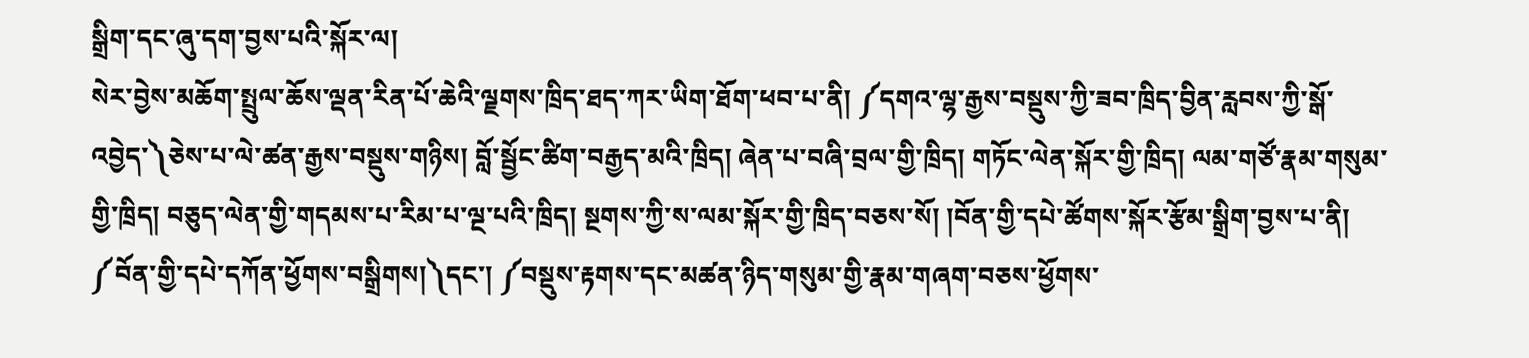སྒྲིག་དང་ཞུ་དག་བྱས་པའི་སྐོར་ལ།
སེར་བྱེས་མཆོག་སྤྲུལ་ཆོས་ལྡན་རིན་པོ་ཆེའི་ལྗགས་ཁྲིད་ཐད་ཀར་ཡིག་ཐོག་ཕབ་པ་ནི། ༼དགའ་ལྷ་རྒྱས་བསྡུས་ཀྱི་ཟབ་ཁྲིད་བྱིན་རླབས་ཀྱི་སྒོ་འབྱེད་༽ཅེས་པ་ལེ་ཚན་རྒྱས་བསྡུས་གཉིས། བློ་སྦྱོང་ཚིག་བརྒྱད་མའི་ཁྲིད། ཞེན་པ་བཞི་བྲལ་གྱི་ཁྲིད། གཏོང་ལེན་སྐོར་གྱི་ཁྲིད། ལམ་གཙོ་རྣམ་གསུམ་གྱི་ཁྲིད། བཅུད་ལེན་གྱི་གདམས་པ་རིམ་པ་ལྔ་པའི་ཁྲིད། སྔགས་ཀྱི་ས་ལམ་སྐོར་གྱི་ཁྲིད་བཅས་སོ། །བོན་གྱི་དཔེ་ཚོགས་སྐོར་རྩོམ་སྒྲིག་བྱས་པ་ནི། ༼བོན་གྱི་དཔེ་དཀོན་ཕྱོགས་བསྒྲིགས།༽དང་། ༼བསྡུས་རྟགས་དང་མཚན་ཉིད་གསུམ་གྱི་རྣམ་གཞག་བཅས་ཕྱོགས་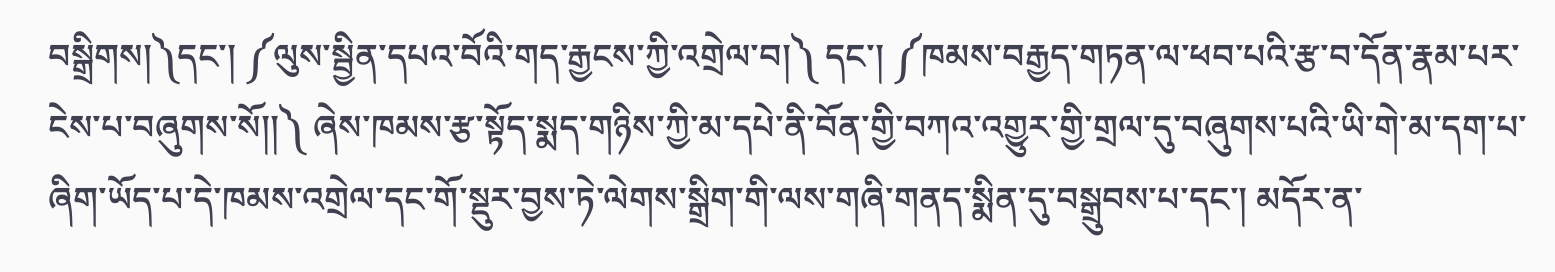བསྒྲིགས།༽དང་། ༼ལུས་སྦྱིན་དཔའ་བོའི་གད་རྒྱངས་ཀྱི་འགྲེལ་བ།༽ དང་། ༼ཁམས་བརྒྱད་གཏན་ལ་ཕབ་པའི་རྩ་བ་དོན་རྣམ་པར་ངེས་པ་བཞུགས་སོ།།༽ ཞེས་ཁམས་རྩ་སྟོད་སྨད་གཉིས་ཀྱི་མ་དཔེ་ནི་བོན་གྱི་བཀའ་འགྱུར་གྱི་གྲལ་དུ་བཞུགས་པའི་ཡི་གེ་མ་དག་པ་ཞིག་ཡོད་པ་དེ་ཁམས་འགྲེལ་དང་གོ་སྡུར་བྱས་ཏེ་ལེགས་སྒྲིག་གི་ལས་གཞི་གནད་སྨིན་དུ་བསྒྲུབས་པ་དང་། མདོར་ན་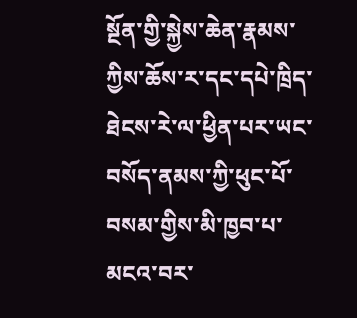སྔོན་གྱི་སྐྱེས་ཆེན་རྣམས་ཀྱིས་ཆོས་ར་དང་དཔེ་ཁྲིད་ཐེངས་རེ་ལ་ཕྱིན་པར་ཡང་བསོད་ནམས་ཀྱི་ཕུང་པོ་བསམ་གྱིས་མི་ཁྱབ་པ་མངའ་བར་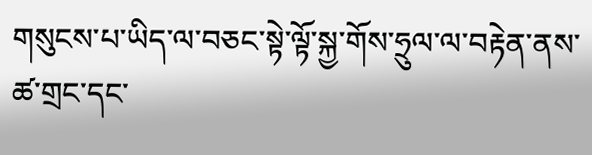གསུངས་པ་ཡིད་ལ་བཅང་སྟེ་ལྟོ་སྐྱ་གོས་ཧྲུལ་ལ་བརྟེན་ནས་ཚ་གྲང་དང་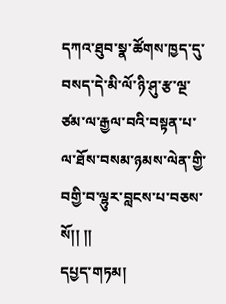དཀའ་ཐུབ་སྣ་ཚོགས་ཁྱད་དུ་བསད་དེ་མི་ལོ་ཉི་ཤུ་རྩ་ལྔ་ཙམ་ལ་རྒྱལ་བའི་བསྟན་པ་ལ་ཐོས་བསམ་ཉམས་ལེན་གྱི་བགྱི་བ་ལྷུར་བླངས་པ་བཅས་སོ།། །།
དཔྱད་གཏམ།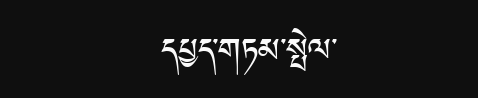དཔྱད་གཏམ་སྤེལ་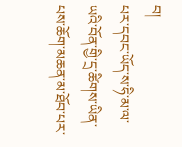བ།
པར་དབང་ཡོད་ས་ཧི་མ་ལ་ཡའི་བོན་གྱི་དྲ་ཚིགས་ཡིན་པས་ཆོག་མཆན་མ་ཐོབ་པར་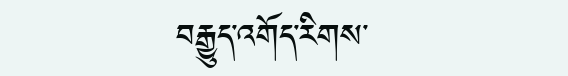བརྒྱུད་འགོད་རིགས་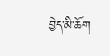བྱེད་མི་ཆོག